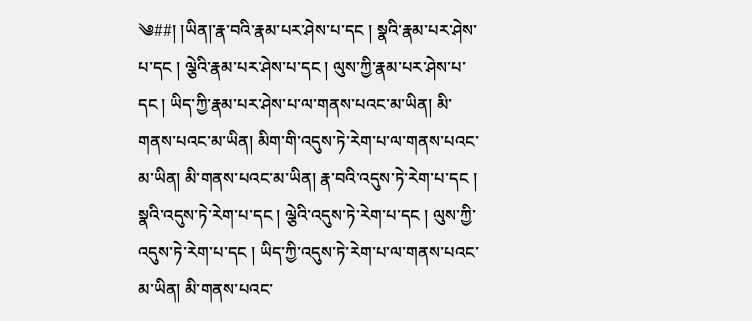༄##། །ཡིན།་རྣ་བའི་རྣམ་པར་ཤེས་པ་དང ། སྣའི་རྣམ་པར་ཤེས་པ་དང ། ལྕེའི་རྣམ་པར་ཤེས་པ་དང ། ལུས་ཀྱི་རྣམ་པར་ཤེས་པ་དང ། ཡིད་ཀྱི་རྣམ་པར་ཤེས་པ་ལ་གནས་པའང་མ་ཡིན། མི་གནས་པའང་མ་ཡིན། མིག་གི་འདུས་ཏེ་རེག་པ་ལ་གནས་པའང་མ་ཡིན། མི་གནས་པའང་མ་ཡིན། རྣ་བའི་འདུས་ཏེ་རེག་པ་དང ། སྣའི་འདུས་ཏེ་རེག་པ་དང ། ལྕེའི་འདུས་ཏེ་རེག་པ་དང ། ལུས་ཀྱི་འདུས་ཏེ་རེག་པ་དང ། ཡིད་ཀྱི་འདུས་ཏེ་རེག་པ་ལ་གནས་པའང་མ་ཡིན། མི་གནས་པའང་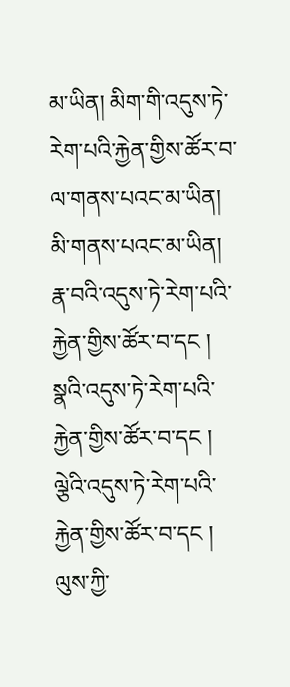མ་ཡིན། མིག་གི་འདུས་ཏེ་རེག་པའི་རྐྱེན་གྱིས་ཚོར་བ་ལ་གནས་པའང་མ་ཡིན། མི་གནས་པའང་མ་ཡིན། རྣ་བའི་འདུས་ཏེ་རེག་པའི་རྐྱེན་གྱིས་ཚོར་བ་དང ། སྣའི་འདུས་ཏེ་རེག་པའི་རྐྱེན་གྱིས་ཚོར་བ་དང ། ལྕེའི་འདུས་ཏེ་རེག་པའི་
རྐྱེན་གྱིས་ཚོར་བ་དང ། ལུས་ཀྱི་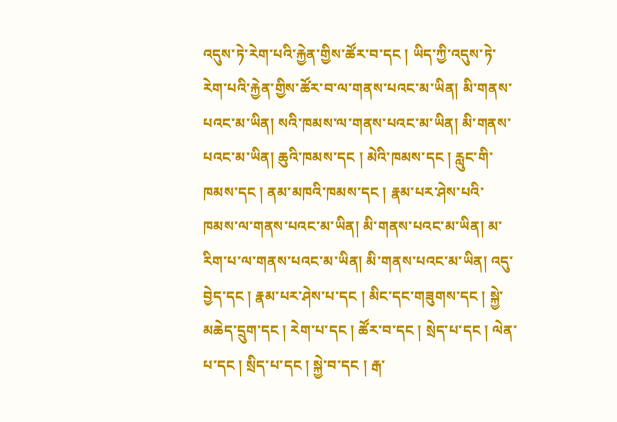འདུས་ཏེ་རེག་པའི་རྐྱེན་གྱིས་ཚོར་བ་དང ། ཡིད་ཀྱི་འདུས་ཏེ་རེག་པའི་རྐྱེན་གྱིས་ཚོར་བ་ལ་གནས་པའང་མ་ཡིན། མི་གནས་པའང་མ་ཡིན། སའི་ཁམས་ལ་གནས་པའང་མ་ཡིན། མི་གནས་པའང་མ་ཡིན། ཆུའི་ཁམས་དང ། མེའི་ཁམས་དང ། རླུང་གི་ཁམས་དང ། ནམ་མཁའི་ཁམས་དང ། རྣམ་པར་ཤེས་པའི་ཁམས་ལ་གནས་པའང་མ་ཡིན། མི་གནས་པའང་མ་ཡིན། མ་རིག་པ་ལ་གནས་པའང་མ་ཡིན། མི་གནས་པའང་མ་ཡིན། འདུ་བྱེད་དང ། རྣམ་པར་ཤེས་པ་དང ། མིང་དང་གཟུགས་དང ། སྐྱེ་མཆེད་དྲུག་དང ། རེག་པ་དང ། ཚོར་བ་དང ། སྲེད་པ་དང ། ལེན་པ་དང ། སྲིད་པ་དང ། སྐྱེ་བ་དང ། རྒ་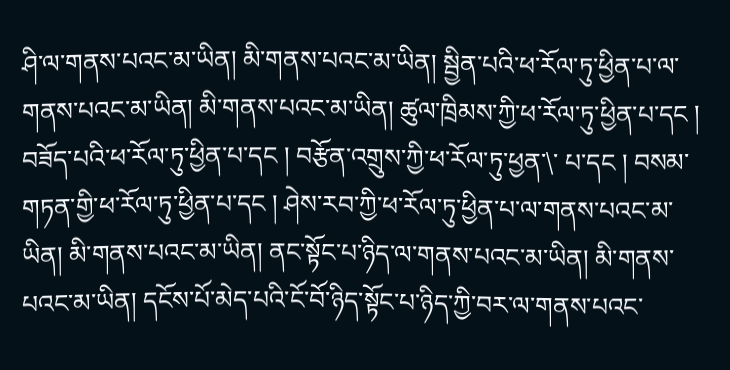ཤི་ལ་གནས་པའང་མ་ཡིན། མི་གནས་པའང་མ་ཡིན། སྦྱིན་པའི་ཕ་རོལ་ཏུ་ཕྱིན་པ་ལ་གནས་པའང་མ་ཡིན། མི་གནས་པའང་མ་ཡིན། ཚུལ་ཁྲིམས་ཀྱི་ཕ་རོལ་ཏུ་ཕྱིན་པ་དང ། བཟོད་པའི་ཕ་རོལ་ཏུ་ཕྱིན་པ་དང ། བརྩོན་འགྲུས་ཀྱི་ཕ་རོལ་ཏུ་ཕྱན་\་ པ་དང ། བསམ་གཏན་གྱི་ཕ་རོལ་ཏུ་ཕྱིན་པ་དང ། ཤེས་རབ་ཀྱི་ཕ་རོལ་ཏུ་ཕྱིན་པ་ལ་གནས་པའང་མ་ཡིན། མི་གནས་པའང་མ་ཡིན། ནང་སྟོང་པ་ཉིད་ལ་གནས་པའང་མ་ཡིན། མི་གནས་པའང་མ་ཡིན། དངོས་པོ་མེད་པའི་ངོ་བོ་ཉིད་སྟོང་པ་ཉིད་ཀྱི་བར་ལ་གནས་པའང་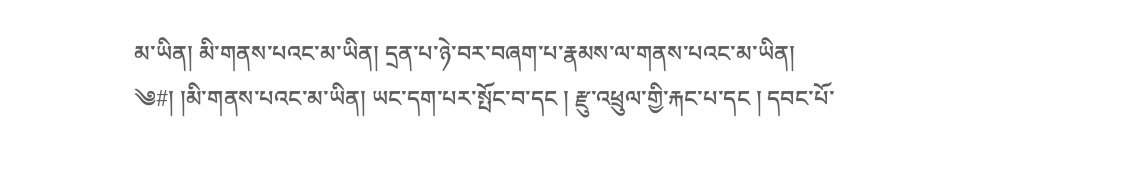མ་ཡིན། མི་གནས་པའང་མ་ཡིན། དྲན་པ་ཉེ་བར་བཞག་པ་རྣམས་ལ་གནས་པའང་མ་ཡིན།
༄#། །མི་གནས་པའང་མ་ཡིན། ཡང་དག་པར་སྤོང་བ་དང ། རྫུ་འཕྲུལ་གྱི་རྐང་པ་དང ། དབང་པོ་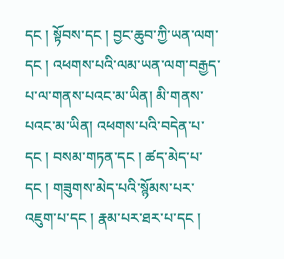དང ། སྟོབས་དང ། བྱང་ཆུབ་ཀྱི་ཡན་ལག་དང ། འཕགས་པའི་ལམ་ཡན་ལག་བརྒྱད་པ་ལ་གནས་པའང་མ་ཡིན། མི་གནས་པའང་མ་ཡིན། འཕགས་པའི་བདེན་པ་དང ། བསམ་གཏན་དང ། ཚད་མེད་པ་དང ། གཟུགས་མེད་པའི་སྙོམས་པར་འཇུག་པ་དང ། རྣམ་པར་ཐར་པ་དང །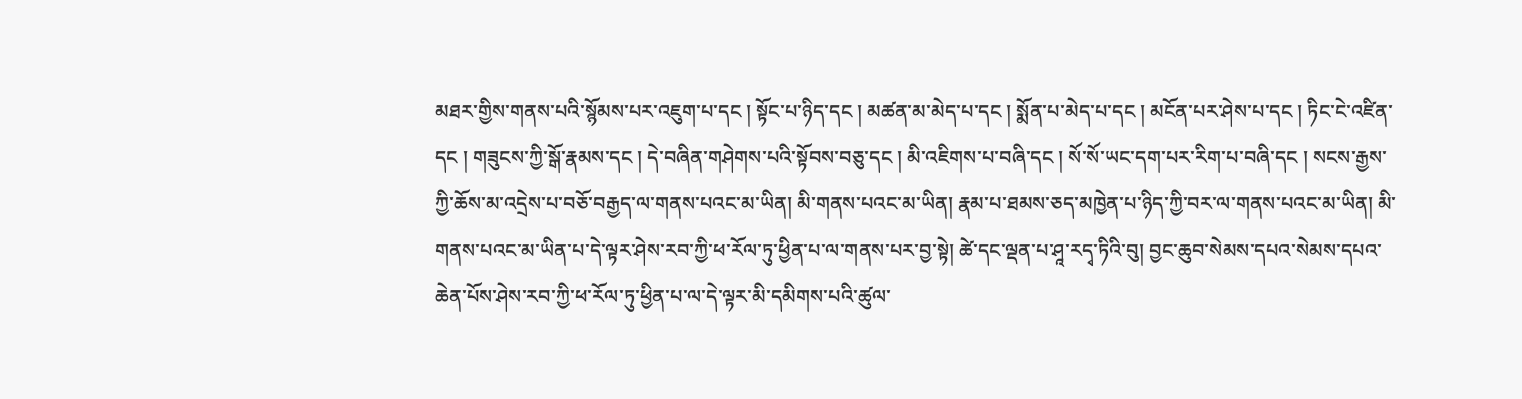མཐར་གྱིས་གནས་པའི་སྙོམས་པར་འཇུག་པ་དང ། སྟོང་པ་ཉིད་དང ། མཚན་མ་མེད་པ་དང ། སྨོན་པ་མེད་པ་དང ། མངོན་པར་ཤེས་པ་དང ། ཏིང་ངེ་འཛིན་དང ། གཟུངས་ཀྱི་སྒོ་རྣམས་དང ། དེ་བཞིན་གཤེགས་པའི་སྟོབས་བཅུ་དང ། མི་འཇིགས་པ་བཞི་དང ། སོ་སོ་ཡང་དག་པར་རིག་པ་བཞི་དང ། སངས་རྒྱས་ཀྱི་ཆོས་མ་འདྲེས་པ་བཅོ་བརྒྱད་ལ་གནས་པའང་མ་ཡིན། མི་གནས་པའང་མ་ཡིན། རྣམ་པ་ཐམས་ཅད་མཁྱེན་པ་ཉིད་ཀྱི་བར་ལ་གནས་པའང་མ་ཡིན། མི་གནས་པའང་མ་ཡིན་པ་དེ་ལྟར་ཤེས་རབ་ཀྱི་ཕ་རོལ་ཏུ་ཕྱིན་པ་ལ་གནས་པར་བྱ་སྟེ། ཚེ་དང་ལྡན་པ་ཤཱ་རདྭ་ཏིའི་བུ། བྱང་ཆུབ་སེམས་དཔའ་སེམས་དཔའ་ཆེན་པོས་ཤེས་རབ་ཀྱི་ཕ་རོལ་ཏུ་ཕྱིན་པ་ལ་དེ་ལྟར་མི་དམིགས་པའི་ཚུལ་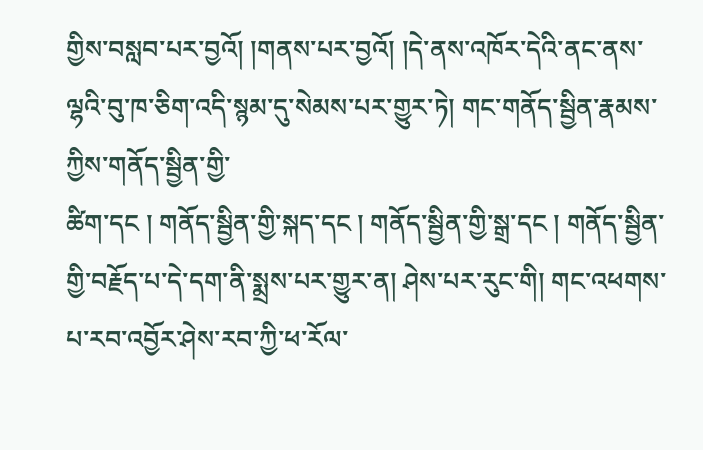གྱིས་བསླབ་པར་བྱའོ། །གནས་པར་བྱའོ། །དེ་ནས་འཁོར་དེའི་ནང་ནས་ལྷའི་བུ་ཁ་ཅིག་འདི་སྙམ་དུ་སེམས་པར་གྱུར་ཏེ། གང་གནོད་སྦྱིན་རྣམས་ཀྱིས་གནོད་སྦྱིན་གྱི་
ཚིག་དང ། གནོད་སྦྱིན་གྱི་སྐད་དང ། གནོད་སྦྱིན་གྱི་སྒྲ་དང ། གནོད་སྦྱིན་གྱི་བརྗོད་པ་དེ་དག་ནི་སྨྲས་པར་གྱུར་ན། ཤེས་པར་རུང་གི། གང་འཕགས་པ་རབ་འབྱོར་ཤེས་རབ་ཀྱི་ཕ་རོལ་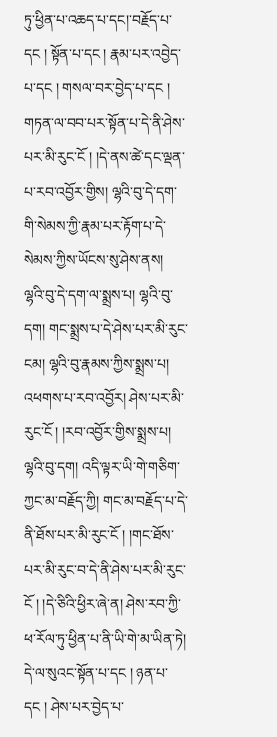ཏུ་ཕྱིན་པ་འཆད་པ་དང།་བརྗོད་པ་དང ། སྟོན་པ་དང ། རྣམ་པར་འབྱེད་པ་དང ། གསལ་བར་བྱེད་པ་དང ། གཏན་ལ་བབ་པར་སྟོན་པ་དེ་ནི་ཤེས་པར་མི་རུང་ངོ ། །དེ་ནས་ཚེ་དང་ལྡན་པ་རབ་འབྱོར་གྱིས། ལྷའི་བུ་དེ་དག་གི་སེམས་ཀྱི་རྣམ་པར་རྟོག་པ་དེ་སེམས་ཀྱིས་ཡོངས་སུ་ཤེས་ནས། ལྷའི་བུ་དེ་དག་ལ་སྨྲས་པ། ལྷའི་བུ་དག། གང་སྨྲས་པ་དེ་ཤེས་པར་མི་རུང་ངམ། ལྷའི་བུ་རྣམས་ཀྱིས་སྨྲས་པ། འཕགས་པ་རབ་འབྱོར། ཤེས་པར་མི་རུང་ངོ ། །རབ་འབྱོར་གྱིས་སྨྲས་པ། ལྷའི་བུ་དག། འདི་ལྟར་ཡི་གེ་གཅིག་ཀྱང་མ་བརྗོད་ཀྱི། གང་མ་བརྗོད་པ་དེ་ནི་ཐོས་པར་མི་རུང་ངོ ། །གང་ཐོས་པར་མི་རུང་བ་དེ་ནི་ཤེས་པར་མི་རུང་ངོ ། །དེ་ཅིའི་ཕྱིར་ཞེ་ན། ཤེས་རབ་ཀྱི་ཕ་རོལ་ཏུ་ཕྱིན་པ་ནི་ཡི་གེ་མ་ཡིན་ཏེ། དེ་ལ་སུའང་སྟོན་པ་དང ། ཉན་པ་དང ། ཤེས་པར་བྱེད་པ་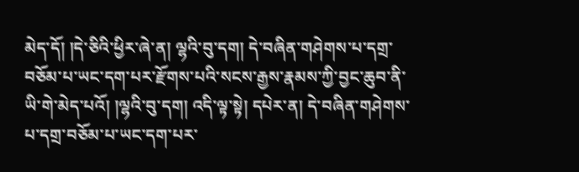མེད་དོ། །དེ་ཅིའི་ཕྱིར་ཞེ་ན། ལྷའི་བུ་དག། དེ་བཞིན་གཤེགས་པ་དགྲ་བཅོམ་པ་ཡང་དག་པར་རྫོགས་པའི་སངས་རྒྱས་རྣམས་ཀྱི་བྱང་ཆུབ་ནི་ཡི་གེ་མེད་པའོ། །ལྷའི་བུ་དག། འདི་ལྟ་སྟེ། དཔེར་ན། དེ་བཞིན་གཤེགས་པ་དགྲ་བཅོམ་པ་ཡང་དག་པར་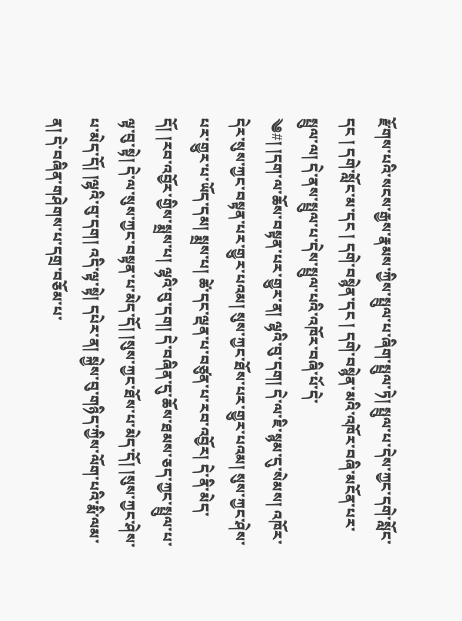རྫོགས་པའི་སངས་རྒྱས་རྣམས་ཀྱིས་སྤྲུལ་པ་ཞིག་སྤྲུལ་ཏེ། སྤྲུལ་པ་དེས་ཀྱང་དགེ་སློང་དང ། དགེ་སློང་མ་དང ། དགེ་བསྙེན་དང ། དགེ་བསྙེན་མའི་འཁོར་བཞི་མངོན་པར་སྤྲུལ་ལ། དེ་ནས་སྤྲུལ་པ་དེས་སྤྲུལ་པའི་འཁོར་བཞི་པོ་དེ་
༄#། །དག་ལ་ཆོས་བསྟན་པར་གྱུར་ན། ལྷའི་བུ་དག། དེ་ལ་ཇི་སྙམ་དུ་སེམས། འཁོར་དེར་སུས་ཀྱང་བསྟན་པར་གྱུར་པའམ། སུས་ཀྱང་ཐོས་པར་གྱུར་པའམ། སུས་ཀྱང་ཤེས་པར་གྱུར་པ་ཡོད་དམ། སྨྲས་པ། ཚེ་དང་ལྡན་པ་བཙུན་པ་རབ་འབྱོར། དེ་ནི་མེད་དོ། །རབ་འབྱོར་གྱིས་སྨྲས་པ། ལྷའི་བུ་དག། དེ་བཞིན་དུ་ཆོས་ཐམས་ཅད་ཀྱང་སྤྲུལ་པ་ལྟ་བུ་སྟེ། དེ་ལ་སུས་ཀྱང་བསྟན་པ་མེད་དོ། །སུས་ཀྱང་ཐོས་པ་མེད་དོ། །སུས་ཀྱང་ཤེས་པ་མེད་དོ། །ལྷའི་བུ་དག། འདི་ལྟ་སྟེ། དཔེར་ན། སྐྱེས་བུ་གཉིད་ཀྱིས་ལོག་པའི་རྨི་ལམ་ན། དེ་བཞིན་གཤེགས་པ་དགྲ་བཅོམ་པ་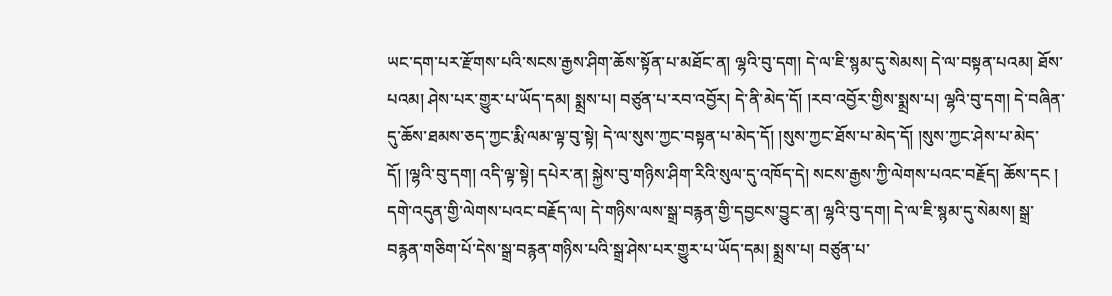ཡང་དག་པར་རྫོགས་པའི་སངས་རྒྱས་ཤིག་ཆོས་སྟོན་པ་མཐོང་ན། ལྷའི་བུ་དག། དེ་ལ་ཇི་སྙམ་དུ་སེམས། དེ་ལ་བསྟན་པའམ། ཐོས་པའམ། ཤེས་པར་གྱུར་པ་ཡོད་དམ། སྨྲས་པ། བཙུན་པ་རབ་འབྱོར། དེ་ནི་མེད་དོ། །རབ་འབྱོར་གྱིས་སྨྲས་པ། ལྷའི་བུ་དག། དེ་བཞིན་དུ་ཆོས་ཐམས་ཅད་ཀྱང་རྨི་ལམ་ལྟ་བུ་སྟེ། དེ་ལ་སུས་ཀྱང་བསྟན་པ་མེད་དོ། །སུས་ཀྱང་ཐོས་པ་མེད་དོ། །སུས་ཀྱང་ཤེས་པ་མེད་དོ། །ལྷའི་བུ་དག། འདི་ལྟ་སྟེ། དཔེར་ན། སྐྱེས་བུ་གཉིས་ཤིག་རིའི་སུལ་དུ་འཁོད་དེ། སངས་རྒྱས་ཀྱི་ལེགས་པའང་བརྗོད། ཆོས་དང ། དགེ་འདུན་གྱི་ལེགས་པའང་བརྗོད་ལ། དེ་གཉིས་ལས་སྒྲ་བརྙན་གྱི་དབྱངས་བྱུང་ན། ལྷའི་བུ་དག། དེ་ལ་ཇི་སྙམ་དུ་སེམས། སྒྲ་བརྙན་གཅིག་པོ་དེས་སྒྲ་བརྙན་གཉིས་པའི་སྒྲ་ཤེས་པར་གྱུར་པ་ཡོད་དམ། སྨྲས་པ། བཙུན་པ་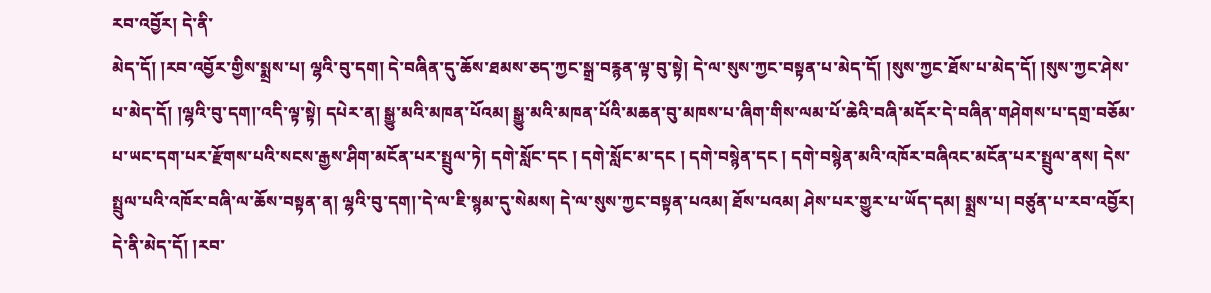རབ་འབྱོར། དེ་ནི་
མེད་དོ། །རབ་འབྱོར་གྱིས་སྨྲས་པ། ལྷའི་བུ་དག། དེ་བཞིན་དུ་ཆོས་ཐམས་ཅད་ཀྱང་སྒྲ་བརྙན་ལྟ་བུ་སྟེ། དེ་ལ་སུས་ཀྱང་བསྟན་པ་མེད་དོ། །སུས་ཀྱང་ཐོས་པ་མེད་དོ། །སུས་ཀྱང་ཤེས་པ་མེད་དོ། །ལྷའི་བུ་དག།་འདི་ལྟ་སྟེ། དཔེར་ན། སྒྱུ་མའི་མཁན་པོའམ། སྒྱུ་མའི་མཁན་པོའི་མཆན་བུ་མཁས་པ་ཞིག་གིས་ལམ་པོ་ཆེའི་བཞི་མདོར་དེ་བཞིན་གཤེགས་པ་དགྲ་བཅོམ་པ་ཡང་དག་པར་རྫོགས་པའི་སངས་རྒྱས་ཤིག་མངོན་པར་སྤྲུལ་ཏེ། དགེ་སློང་དང ། དགེ་སློང་མ་དང ། དགེ་བསྙེན་དང ། དགེ་བསྙེན་མའི་འཁོར་བཞིའང་མངོན་པར་སྤྲུལ་ནས། དེས་སྤྲུལ་པའི་འཁོར་བཞི་ལ་ཆོས་བསྟན་ན། ལྷའི་བུ་དག།་དེ་ལ་ཇི་སྙམ་དུ་སེམས། དེ་ལ་སུས་ཀྱང་བསྟན་པའམ། ཐོས་པའམ། ཤེས་པར་གྱུར་པ་ཡོད་དམ། སྨྲས་པ། བཙུན་པ་རབ་འབྱོར། དེ་ནི་མེད་དོ། །རབ་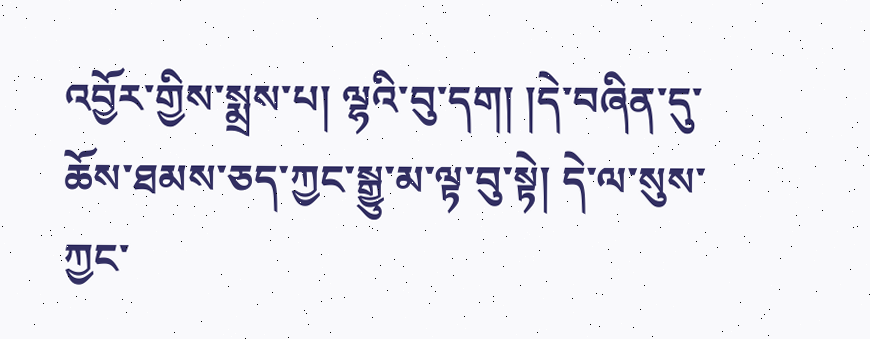འབྱོར་གྱིས་སྨྲས་པ། ལྷའི་བུ་དག། །དེ་བཞིན་དུ་ཆོས་ཐམས་ཅད་ཀྱང་སྒྱུ་མ་ལྟ་བུ་སྟེ། དེ་ལ་སུས་ཀྱང་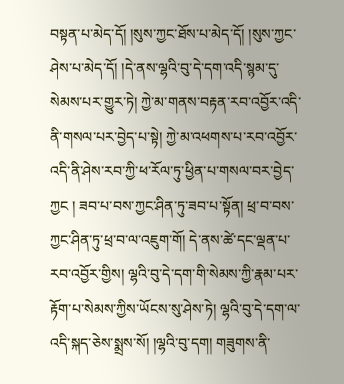བསྟན་པ་མེད་དོ། །སུས་ཀྱང་ཐོས་པ་མེད་དོ། །སུས་ཀྱང་ཤེས་པ་མེད་དོ། །དེ་ནས་ལྷའི་བུ་དེ་དག་འདི་སྙམ་དུ་སེམས་པར་གྱུར་ཏེ། ཀྱེ་མ་གནས་བརྟན་རབ་འབྱོར་འདི་ནི་གསལ་པར་བྱེད་པ་སྟེ། ཀྱེ་མ་འཕགས་པ་རབ་འབྱོར་འདི་ནི་ཤེས་རབ་ཀྱི་ཕ་རོལ་ཏུ་ཕྱིན་པ་གསལ་བར་བྱེད་ཀྱང ། ཟབ་པ་བས་ཀྱང་ཤིན་ཏུ་ཟབ་པ་སྟོན། ཕྲ་བ་བས་ཀྱང་ཤིན་ཏུ་ཕྲ་བ་ལ་འཇུག་གོ། དེ་ནས་ཚེ་དང་ལྡན་པ་རབ་འབྱོར་གྱིས། ལྷའི་བུ་དེ་དག་གི་སེམས་ཀྱི་རྣམ་པར་རྟོག་པ་སེམས་ཀྱིས་ཡོངས་སུ་ཤེས་ཏེ། ལྷའི་བུ་དེ་དག་ལ་འདི་སྐད་ཅེས་སྨྲས་སོ། །ལྷའི་བུ་དག། གཟུགས་ནི་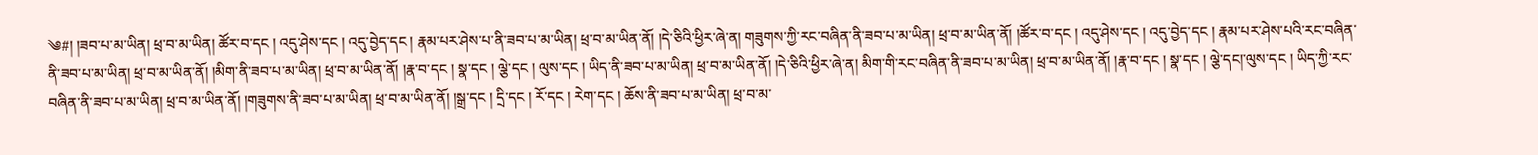༄#། །ཟབ་པ་མ་ཡིན། ཕྲ་བ་མ་ཡིན། ཚོར་བ་དང ། འདུ་ཤེས་དང ། འདུ་བྱེད་དང ། རྣམ་པར་ཤེས་པ་ནི་ཟབ་པ་མ་ཡིན། ཕྲ་བ་མ་ཡིན་ནོ། །དེ་ཅིའི་ཕྱིར་ཞེ་ན། གཟུགས་ཀྱི་རང་བཞིན་ནི་ཟབ་པ་མ་ཡིན། ཕྲ་བ་མ་ཡིན་ནོ། །ཚོར་བ་དང ། འདུ་ཤེས་དང ། འདུ་བྱེད་དང ། རྣམ་པར་ཤེས་པའི་རང་བཞིན་ནི་ཟབ་པ་མ་ཡིན། ཕྲ་བ་མ་ཡིན་ནོ། །མིག་ནི་ཟབ་པ་མ་ཡིན། ཕྲ་བ་མ་ཡིན་ནོ། །རྣ་བ་དང ། སྣ་དང ། ལྕེ་དང ། ལུས་དང ། ཡིད་ནི་ཟབ་པ་མ་ཡིན། ཕྲ་བ་མ་ཡིན་ནོ། །དེ་ཅིའི་ཕྱིར་ཞེ་ན། མིག་གི་རང་བཞིན་ནི་ཟབ་པ་མ་ཡིན། ཕྲ་བ་མ་ཡིན་ནོ། །རྣ་བ་དང ། སྣ་དང ། ལྕེ་དང།་ལུས་དང ། ཡིད་ཀྱི་རང་བཞིན་ནི་ཟབ་པ་མ་ཡིན། ཕྲ་བ་མ་ཡིན་ནོ། །གཟུགས་ནི་ཟབ་པ་མ་ཡིན། ཕྲ་བ་མ་ཡིན་ནོ། །སྒྲ་དང ། དྲི་དང ། རོ་དང ། རེག་དང ། ཆོས་ནི་ཟབ་པ་མ་ཡིན། ཕྲ་བ་མ་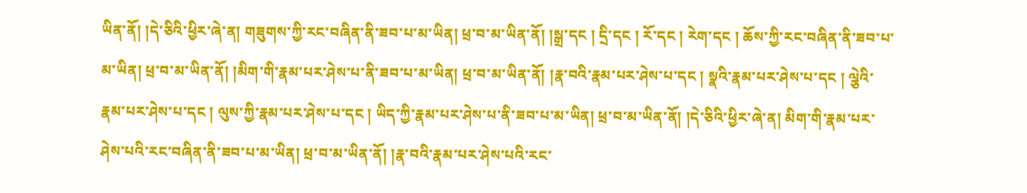ཡིན་ནོ། །དེ་ཅིའི་ཕྱིར་ཞེ་ན། གཟུགས་ཀྱི་རང་བཞིན་ནི་ཟབ་པ་མ་ཡིན། ཕྲ་བ་མ་ཡིན་ནོ། །སྒྲ་དང ། དྲི་དང ། རོ་དང ། རེག་དང ། ཆོས་ཀྱི་རང་བཞིན་ནི་ཟབ་པ་མ་ཡིན། ཕྲ་བ་མ་ཡིན་ནོ། །མིག་གི་རྣམ་པར་ཤེས་པ་ནི་ཟབ་པ་མ་ཡིན། ཕྲ་བ་མ་ཡིན་ནོ། །རྣ་བའི་རྣམ་པར་ཤེས་པ་དང ། སྣའི་རྣམ་པར་ཤེས་པ་དང ། ལྕེའི་རྣམ་པར་ཤེས་པ་དང ། ལུས་ཀྱི་རྣམ་པར་ཤེས་པ་དང ། ཡིད་ཀྱི་རྣམ་པར་ཤེས་པ་ནི་ཟབ་པ་མ་ཡིན། ཕྲ་བ་མ་ཡིན་ནོ། །དེ་ཅིའི་ཕྱིར་ཞེ་ན། མིག་གི་རྣམ་པར་ཤེས་པའི་རང་བཞིན་ནི་ཟབ་པ་མ་ཡིན། ཕྲ་བ་མ་ཡིན་ནོ། །རྣ་བའི་རྣམ་པར་ཤེས་པའི་རང་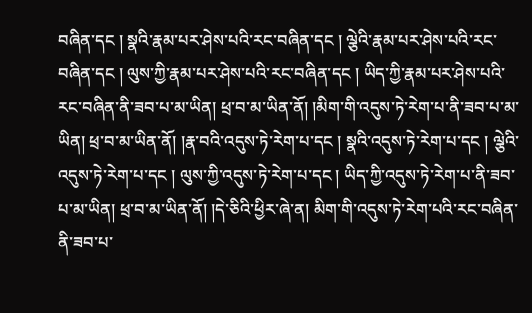བཞིན་དང ། སྣའི་རྣམ་པར་ཤེས་པའི་རང་བཞིན་དང ། ལྕེའི་རྣམ་པར་ཤེས་པའི་རང་བཞིན་དང ། ལུས་ཀྱི་རྣམ་པར་ཤེས་པའི་རང་བཞིན་དང ། ཡིད་ཀྱི་རྣམ་པར་ཤེས་པའི་རང་བཞིན་ནི་ཟབ་པ་མ་ཡིན། ཕྲ་བ་མ་ཡིན་ནོ། །མིག་གི་འདུས་ཏེ་རེག་པ་ནི་ཟབ་པ་མ་ཡིན། ཕྲ་བ་མ་ཡིན་ནོ། །རྣ་བའི་འདུས་ཏེ་རེག་པ་དང ། སྣའི་འདུས་ཏེ་རེག་པ་དང ། ལྕེའི་འདུས་ཏེ་རེག་པ་དང ། ལུས་ཀྱི་འདུས་ཏེ་རེག་པ་དང ། ཡིད་ཀྱི་འདུས་ཏེ་རེག་པ་ནི་ཟབ་པ་མ་ཡིན། ཕྲ་བ་མ་ཡིན་ནོ། །དེ་ཅིའི་ཕྱིར་ཞེ་ན། མིག་གི་འདུས་ཏེ་རེག་པའི་རང་བཞིན་ནི་ཟབ་པ་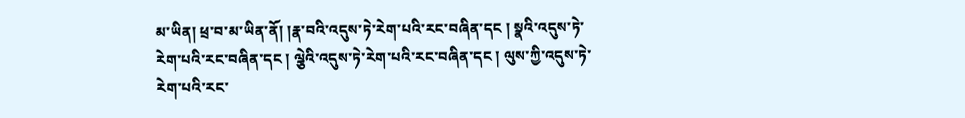མ་ཡིན། ཕྲ་བ་མ་ཡིན་ནོ། །རྣ་བའི་འདུས་ཏེ་རེག་པའི་རང་བཞིན་དང ། སྣའི་འདུས་ཏེ་རེག་པའི་རང་བཞིན་དང ། ལྕེའི་འདུས་ཏེ་རེག་པའི་རང་བཞིན་དང ། ལུས་ཀྱི་འདུས་ཏེ་རེག་པའི་རང་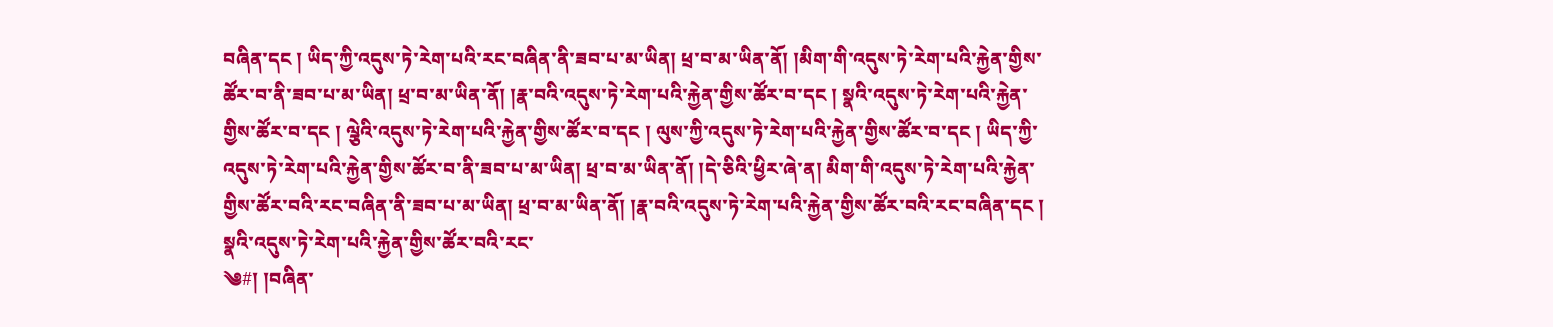བཞིན་དང ། ཡིད་ཀྱི་འདུས་ཏེ་རེག་པའི་རང་བཞིན་ནི་ཟབ་པ་མ་ཡིན། ཕྲ་བ་མ་ཡིན་ནོ། །མིག་གི་འདུས་ཏེ་རེག་པའི་རྐྱེན་གྱིས་ཚོར་བ་ནི་ཟབ་པ་མ་ཡིན། ཕྲ་བ་མ་ཡིན་ནོ། །རྣ་བའི་འདུས་ཏེ་རེག་པའི་རྐྱེན་གྱིས་ཚོར་བ་དང ། སྣའི་འདུས་ཏེ་རེག་པའི་རྐྱེན་གྱིས་ཚོར་བ་དང ། ལྕེའི་འདུས་ཏེ་རེག་པའི་རྐྱེན་གྱིས་ཚོར་བ་དང ། ལུས་ཀྱི་འདུས་ཏེ་རེག་པའི་རྐྱེན་གྱིས་ཚོར་བ་དང ། ཡིད་ཀྱི་འདུས་ཏེ་རེག་པའི་རྐྱེན་གྱིས་ཚོར་བ་ནི་ཟབ་པ་མ་ཡིན། ཕྲ་བ་མ་ཡིན་ནོ། །དེ་ཅིའི་ཕྱིར་ཞེ་ན། མིག་གི་འདུས་ཏེ་རེག་པའི་རྐྱེན་གྱིས་ཚོར་བའི་རང་བཞིན་ནི་ཟབ་པ་མ་ཡིན། ཕྲ་བ་མ་ཡིན་ནོ། །རྣ་བའི་འདུས་ཏེ་རེག་པའི་རྐྱེན་གྱིས་ཚོར་བའི་རང་བཞིན་དང ། སྣའི་འདུས་ཏེ་རེག་པའི་རྐྱེན་གྱིས་ཚོར་བའི་རང་
༄#། །བཞིན་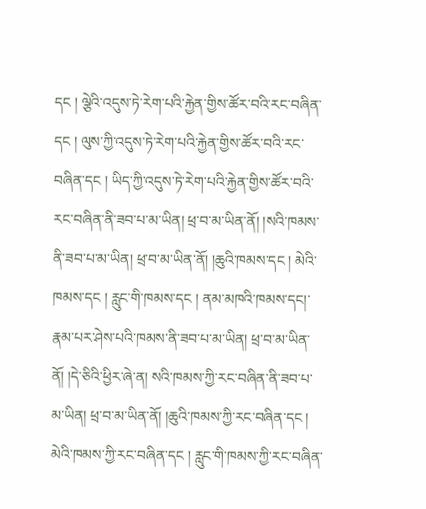དང ། ལྕེའི་འདུས་ཏེ་རེག་པའི་རྐྱེན་གྱིས་ཚོར་བའི་རང་བཞིན་དང ། ལུས་ཀྱི་འདུས་ཏེ་རེག་པའི་རྐྱེན་གྱིས་ཚོར་བའི་རང་བཞིན་དང ། ཡིད་ཀྱི་འདུས་ཏེ་རེག་པའི་རྐྱེན་གྱིས་ཚོར་བའི་རང་བཞིན་ནི་ཟབ་པ་མ་ཡིན། ཕྲ་བ་མ་ཡིན་ནོ། །སའི་ཁམས་ནི་ཟབ་པ་མ་ཡིན། ཕྲ་བ་མ་ཡིན་ནོ། །ཆུའི་ཁམས་དང ། མེའི་ཁམས་དང ། རླུང་གི་ཁམས་དང ། ནམ་མཁའི་ཁམས་དང།་རྣམ་པར་ཤེས་པའི་ཁམས་ནི་ཟབ་པ་མ་ཡིན། ཕྲ་བ་མ་ཡིན་ནོ། །དེ་ཅིའི་ཕྱིར་ཞེ་ན། སའི་ཁམས་ཀྱི་རང་བཞིན་ནི་ཟབ་པ་མ་ཡིན། ཕྲ་བ་མ་ཡིན་ནོ། །ཆུའི་ཁམས་ཀྱི་རང་བཞིན་དང ། མེའི་ཁམས་ཀྱི་རང་བཞིན་དང ། རླུང་གི་ཁམས་ཀྱི་རང་བཞིན་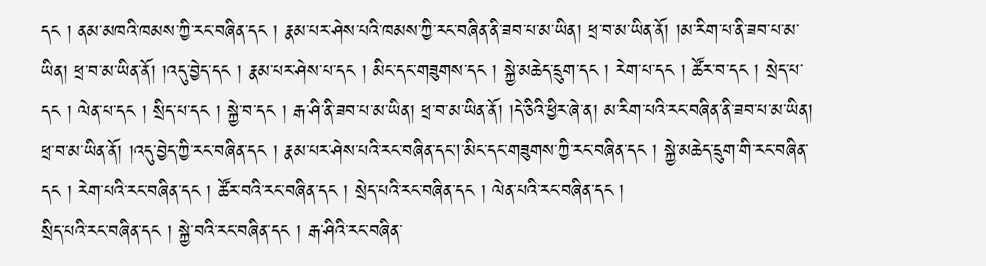དང ། ནམ་མཁའི་ཁམས་ཀྱི་རང་བཞིན་དང ། རྣམ་པར་ཤེས་པའི་ཁམས་ཀྱི་རང་བཞིན་ནི་ཟབ་པ་མ་ཡིན། ཕྲ་བ་མ་ཡིན་ནོ། །མ་རིག་པ་ནི་ཟབ་པ་མ་ཡིན། ཕྲ་བ་མ་ཡིན་ནོ། །འདུ་བྱེད་དང ། རྣམ་པར་ཤེས་པ་དང ། མིང་དང་གཟུགས་དང ། སྐྱེ་མཆེད་དྲུག་དང ། རེག་པ་དང ། ཚོར་བ་དང ། སྲེད་པ་དང ། ལེན་པ་དང ། སྲིད་པ་དང ། སྐྱེ་བ་དང ། རྒ་ཤི་ནི་ཟབ་པ་མ་ཡིན། ཕྲ་བ་མ་ཡིན་ནོ། །དེ་ཅིའི་ཕྱིར་ཞེ་ན། མ་རིག་པའི་རང་བཞིན་ནི་ཟབ་པ་མ་ཡིན། ཕྲ་བ་མ་ཡིན་ནོ། །འདུ་བྱེད་ཀྱི་རང་བཞིན་དང ། རྣམ་པར་ཤེས་པའི་རང་བཞིན་དང།་མིང་དང་གཟུགས་ཀྱི་རང་བཞིན་དང ། སྐྱེ་མཆེད་དྲུག་གི་རང་བཞིན་དང ། རེག་པའི་རང་བཞིན་དང ། ཚོར་བའི་རང་བཞིན་དང ། སྲེད་པའི་རང་བཞིན་དང ། ལེན་པའི་རང་བཞིན་དང །
སྲིད་པའི་རང་བཞིན་དང ། སྐྱེ་བའི་རང་བཞིན་དང ། རྒ་ཤིའི་རང་བཞིན་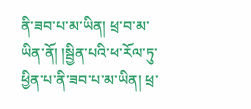ནི་ཟབ་པ་མ་ཡིན། ཕྲ་བ་མ་ཡིན་ནོ། །སྦྱིན་པའི་ཕ་རོལ་ཏུ་ཕྱིན་པ་ནི་ཟབ་པ་མ་ཡིན། ཕྲ་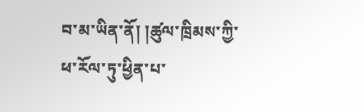བ་མ་ཡིན་ནོ། །ཚུལ་ཁྲིམས་ཀྱི་ཕ་རོལ་ཏུ་ཕྱིན་པ་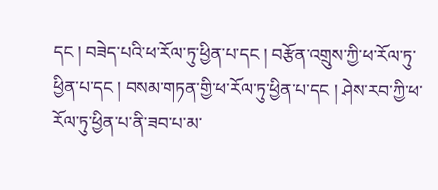དང ། བཟེད་པའི་ཕ་རོལ་ཏུ་ཕྱིན་པ་དང ། བརྩོན་འགྲུས་ཀྱི་ཕ་རོལ་ཏུ་ཕྱིན་པ་དང ། བསམ་གཏན་གྱི་ཕ་རོལ་ཏུ་ཕྱིན་པ་དང ། ཤེས་རབ་ཀྱི་ཕ་རོལ་ཏུ་ཕྱིན་པ་ནི་ཟབ་པ་མ་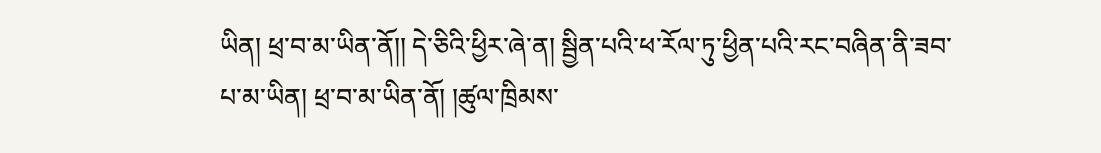ཡིན། ཕྲ་བ་མ་ཡིན་ནོ།། དེ་ཅིའི་ཕྱིར་ཞེ་ན། སྦྱིན་པའི་ཕ་རོལ་ཏུ་ཕྱིན་པའི་རང་བཞིན་ནི་ཟབ་པ་མ་ཡིན། ཕྲ་བ་མ་ཡིན་ནོ། །ཚུལ་ཁྲིམས་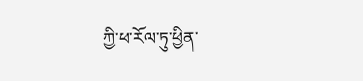ཀྱི་ཕ་རོལ་ཏུ་ཕྱིན་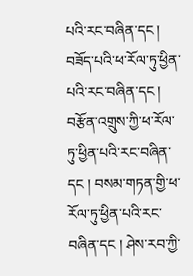པའི་རང་བཞིན་དང ། བཟོད་པའི་ཕ་རོལ་ཏུ་ཕྱིན་པའི་རང་བཞིན་དང ། བརྩོན་འགྲུས་ཀྱི་ཕ་རོལ་ཏུ་ཕྱིན་པའི་རང་བཞིན་དང ། བསམ་གཏན་གྱི་ཕ་རོལ་ཏུ་ཕྱིན་པའི་རང་བཞིན་དང ། ཤེས་རབ་ཀྱི་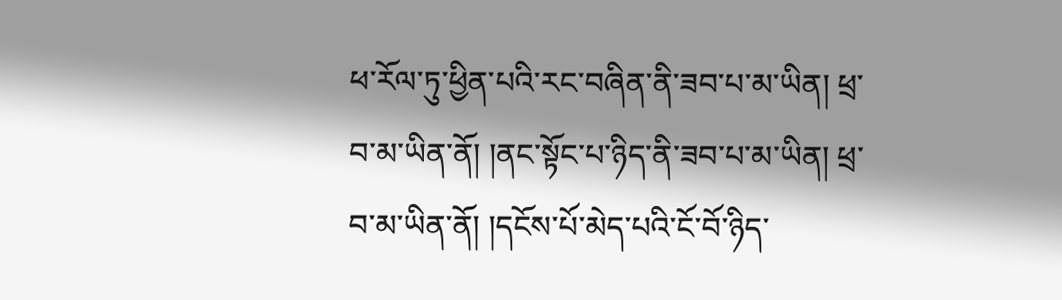ཕ་རོལ་ཏུ་ཕྱིན་པའི་རང་བཞིན་ནི་ཟབ་པ་མ་ཡིན། ཕྲ་བ་མ་ཡིན་ནོ། །ནང་སྟོང་པ་ཉིད་ནི་ཟབ་པ་མ་ཡིན། ཕྲ་བ་མ་ཡིན་ནོ། །དངོས་པོ་མེད་པའི་ངོ་བོ་ཉིད་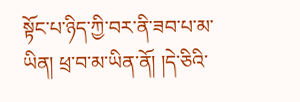སྟོང་པ་ཉིད་ཀྱི་བར་ནི་ཟབ་པ་མ་ཡིན། ཕྲ་བ་མ་ཡིན་ནོ། །དེ་ཅིའི་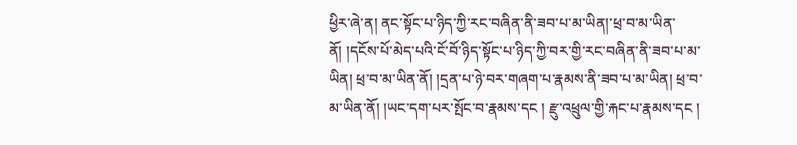ཕྱིར་ཞེ་ན། ནང་སྟོང་པ་ཉིད་ཀྱི་རང་བཞིན་ནི་ཟབ་པ་མ་ཡིན།་ཕྲ་བ་མ་ཡིན་ནོ། །དངོས་པོ་མེད་པའི་ངོ་བོ་ཉིད་སྟོང་པ་ཉིད་ཀྱི་བར་གྱི་རང་བཞིན་ནི་ཟབ་པ་མ་ཡིན། ཕྲ་བ་མ་ཡིན་ནོ། །དྲན་པ་ཉེ་བར་གཞག་པ་རྣམས་ནི་ཟབ་པ་མ་ཡིན། ཕྲ་བ་མ་ཡིན་ནོ། །ཡང་དག་པར་སྤོང་བ་རྣམས་དང ། རྫུ་འཕྲུལ་གྱི་རྐང་པ་རྣམས་དང །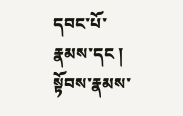དབང་པོ་རྣམས་དང ། སྟོབས་རྣམས་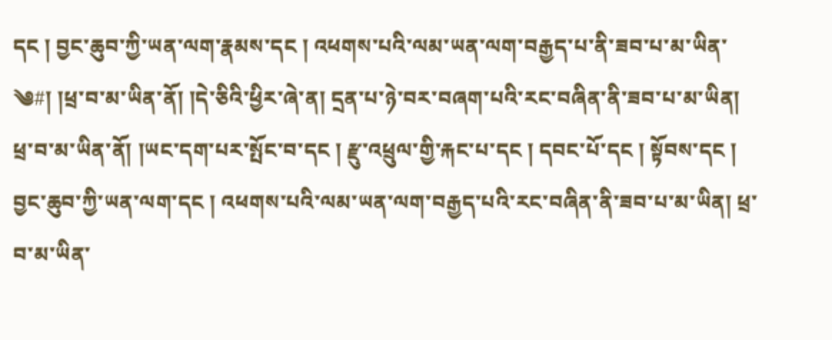དང ། བྱང་ཆུབ་ཀྱི་ཡན་ལག་རྣམས་དང ། འཕགས་པའི་ལམ་ཡན་ལག་བརྒྱད་པ་ནི་ཟབ་པ་མ་ཡིན་
༄#། །ཕྲ་བ་མ་ཡིན་ནོ། །དེ་ཅིའི་ཕྱིར་ཞེ་ན། དྲན་པ་ཉེ་བར་བཞག་པའི་རང་བཞིན་ནི་ཟབ་པ་མ་ཡིན། ཕྲ་བ་མ་ཡིན་ནོ། །ཡང་དག་པར་སྤོང་བ་དང ། རྫུ་འཕྲུལ་གྱི་རྐང་པ་དང ། དབང་པོ་དང ། སྟོབས་དང ། བྱང་ཆུབ་ཀྱི་ཡན་ལག་དང ། འཕགས་པའི་ལམ་ཡན་ལག་བརྒྱད་པའི་རང་བཞིན་ནི་ཟབ་པ་མ་ཡིན། ཕྲ་བ་མ་ཡིན་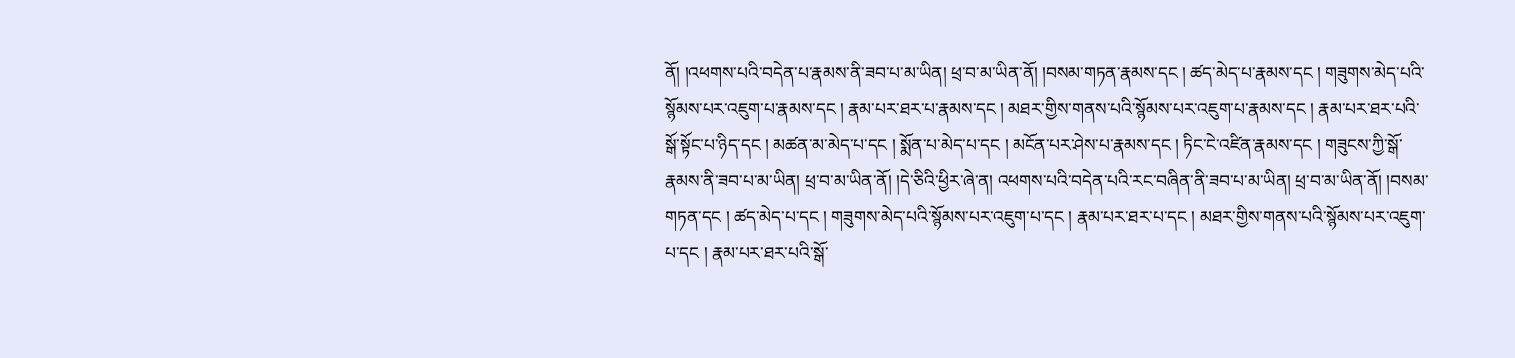ནོ། །འཕགས་པའི་བདེན་པ་རྣམས་ནི་ཟབ་པ་མ་ཡིན། ཕྲ་བ་མ་ཡིན་ནོ། །བསམ་གཏན་རྣམས་དང ། ཚད་མེད་པ་རྣམས་དང ། གཟུགས་མེད་པའི་སྙོམས་པར་འཇུག་པ་རྣམས་དང ། རྣམ་པར་ཐར་པ་རྣམས་དང ། མཐར་གྱིས་གནས་པའི་སྙོམས་པར་འཇུག་པ་རྣམས་དང ། རྣམ་པར་ཐར་པའི་སྒོ་སྟོང་པ་ཉིད་དང ། མཚན་མ་མེད་པ་དང ། སྨོན་པ་མེད་པ་དང ། མངོན་པར་ཤེས་པ་རྣམས་དང ། ཏིང་ངེ་འཛིན་རྣམས་དང ། གཟུངས་ཀྱི་སྒོ་རྣམས་ནི་ཟབ་པ་མ་ཡིན། ཕྲ་བ་མ་ཡིན་ནོ། །དེ་ཅིའི་ཕྱིར་ཞེ་ན། འཕགས་པའི་བདེན་པའི་རང་བཞིན་ནི་ཟབ་པ་མ་ཡིན། ཕྲ་བ་མ་ཡིན་ནོ། །བསམ་གཏན་དང ། ཚད་མེད་པ་དང ། གཟུགས་མེད་པའི་སྙོམས་པར་འཇུག་པ་དང ། རྣམ་པར་ཐར་པ་དང ། མཐར་གྱིས་གནས་པའི་སྙོམས་པར་འཇུག་པ་དང ། རྣམ་པར་ཐར་པའི་སྒོ་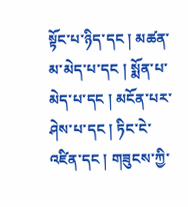སྟོང་པ་ཉིད་དང ། མཚན་མ་མེད་པ་དང ། སྨོན་པ་མེད་པ་དང ། མངོན་པར་ཤེས་པ་དང ། ཏིང་ངེ་འཛིན་དང ། གཟུངས་ཀྱི་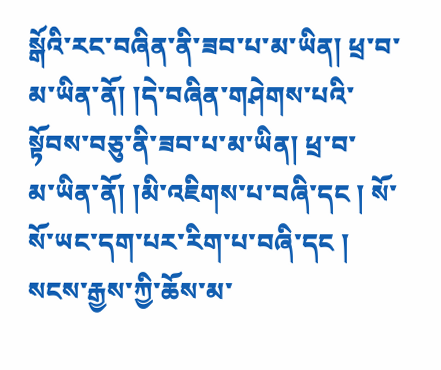སྒོའི་རང་བཞིན་ནི་ཟབ་པ་མ་ཡིན། ཕྲ་བ་མ་ཡིན་ནོ། །དེ་བཞིན་གཤེགས་པའི་སྟོབས་བཅུ་ནི་ཟབ་པ་མ་ཡིན། ཕྲ་བ་
མ་ཡིན་ནོ། །མི་འཇིགས་པ་བཞི་དང ། སོ་སོ་ཡང་དག་པར་རིག་པ་བཞི་དང ། སངས་རྒྱས་ཀྱི་ཆོས་མ་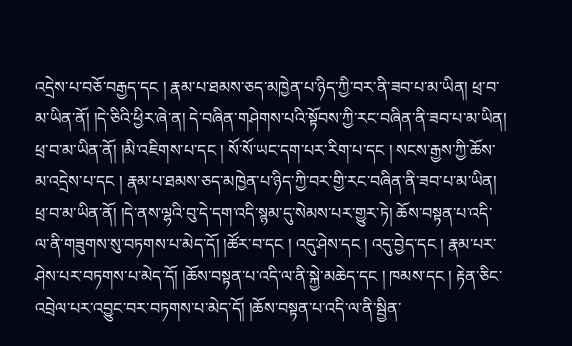འདྲེས་པ་བཅོ་བརྒྱད་དང ། རྣམ་པ་ཐམས་ཅད་མཁྱེན་པ་ཉིད་ཀྱི་བར་ནི་ཟབ་པ་མ་ཡིན། ཕྲ་བ་མ་ཡིན་ནོ། །དེ་ཅིའི་ཕྱིར་ཞེ་ན། དེ་བཞིན་གཤེགས་པའི་སྟོབས་ཀྱི་རང་བཞིན་ནི་ཟབ་པ་མ་ཡིན། ཕྲ་བ་མ་ཡིན་ནོ། །མི་འཇིགས་པ་དང ། སོ་སོ་ཡང་དག་པར་རིག་པ་དང ། སངས་རྒྱས་ཀྱི་ཆོས་མ་འདྲེས་པ་དང ། རྣམ་པ་ཐམས་ཅད་མཁྱེན་པ་ཉིད་ཀྱི་བར་གྱི་རང་བཞིན་ནི་ཟབ་པ་མ་ཡིན། ཕྲ་བ་མ་ཡིན་ནོ། །དེ་ནས་ལྷའི་བུ་དེ་དག་འདི་སྙམ་དུ་སེམས་པར་གྱུར་ཏེ། ཆོས་བསྟན་པ་འདི་ལ་ནི་གཟུགས་སུ་བཏགས་པ་མེད་དོ། །ཚོར་བ་དང ། འདུ་ཤེས་དང ། འདུ་བྱེད་དང ། རྣམ་པར་ཤེས་པར་བཏགས་པ་མེད་དོ། །ཆོས་བསྟན་པ་འདི་ལ་ནི་སྐྱེ་མཆེད་དང ། ཁམས་དང ། རྟེན་ཅིང་འབྲེལ་པར་འབྱུང་བར་བཏགས་པ་མེད་དོ། །ཆོས་བསྟན་པ་འདི་ལ་ནི་སྦྱིན་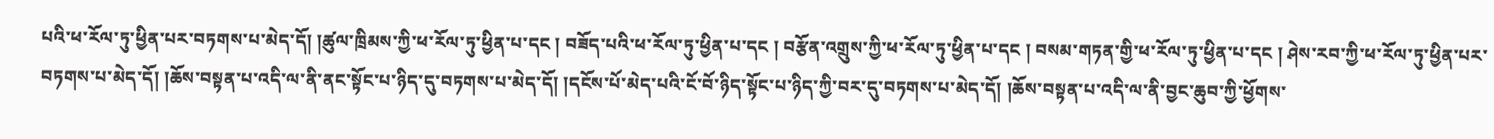པའི་ཕ་རོལ་ཏུ་ཕྱིན་པར་བཏགས་པ་མེད་དོ། །ཚུལ་ཁྲིམས་ཀྱི་ཕ་རོལ་ཏུ་ཕྱིན་པ་དང ། བཟོད་པའི་ཕ་རོལ་ཏུ་ཕྱིན་པ་དང ། བརྩོན་འགྲུས་ཀྱི་ཕ་རོལ་ཏུ་ཕྱིན་པ་དང ། བསམ་གཏན་གྱི་ཕ་རོལ་ཏུ་ཕྱིན་པ་དང ། ཤེས་རབ་ཀྱི་ཕ་རོལ་ཏུ་ཕྱིན་པར་བཏགས་པ་མེད་དོ། །ཆོས་བསྟན་པ་འདི་ལ་ནི་ནང་སྟོང་པ་ཉིད་དུ་བཏགས་པ་མེད་དོ། །དངོས་པོ་མེད་པའི་ངོ་བོ་ཉིད་སྟོང་པ་ཉིད་ཀྱི་བར་དུ་བཏགས་པ་མེད་དོ། །ཆོས་བསྟན་པ་འདི་ལ་ནི་བྱང་ཆུབ་ཀྱི་ཕྱོགས་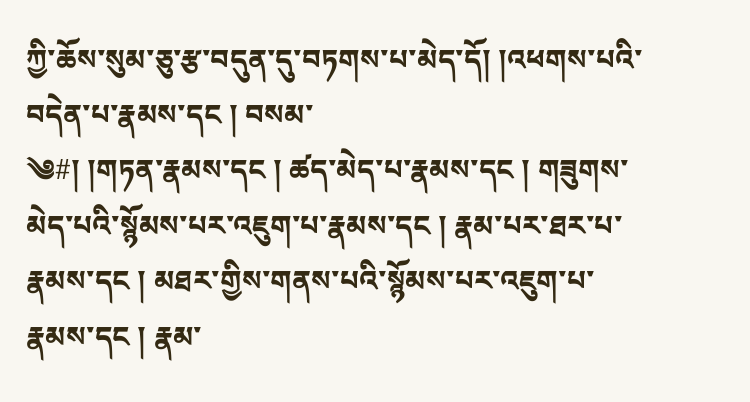ཀྱི་ཆོས་སུམ་ཅུ་རྩ་བདུན་དུ་བཏགས་པ་མེད་དོ། །འཕགས་པའི་བདེན་པ་རྣམས་དང ། བསམ་
༄#། །གཏན་རྣམས་དང ། ཚད་མེད་པ་རྣམས་དང ། གཟུགས་མེད་པའི་སྙོམས་པར་འཇུག་པ་རྣམས་དང ། རྣམ་པར་ཐར་པ་རྣམས་དང ། མཐར་གྱིས་གནས་པའི་སྙོམས་པར་འཇུག་པ་རྣམས་དང ། རྣམ་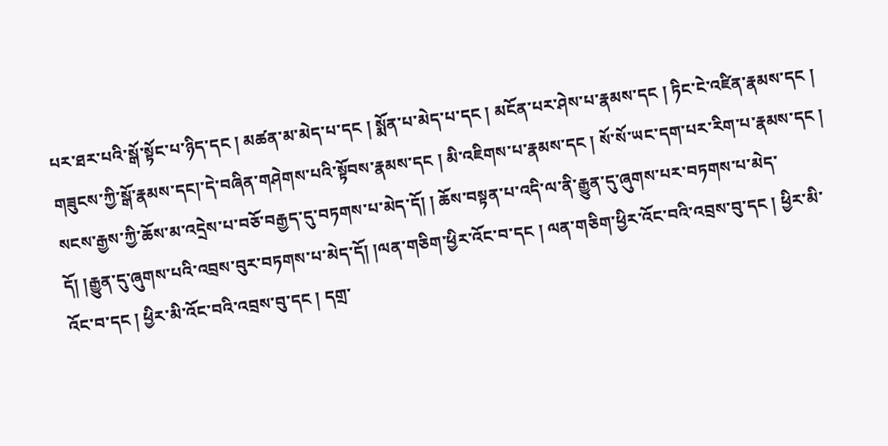པར་ཐར་པའི་སྒོ་སྟོང་པ་ཉིད་དང ། མཚན་མ་མེད་པ་དང ། སྨོན་པ་མེད་པ་དང ། མངོན་པར་ཤེས་པ་རྣམས་དང ། ཏིང་ངེ་འཛིན་རྣམས་དང ། གཟུངས་ཀྱི་སྒོ་རྣམས་དང།་དེ་བཞིན་གཤེགས་པའི་སྟོབས་རྣམས་དང ། མི་འཇིགས་པ་རྣམས་དང ། སོ་སོ་ཡང་དག་པར་རིག་པ་རྣམས་དང ། སངས་རྒྱས་ཀྱི་ཆོས་མ་འདྲེས་པ་བཅོ་བརྒྱད་དུ་བཏགས་པ་མེད་དོ། ། ཆོས་བསྟན་པ་འདི་ལ་ནི་རྒྱུན་དུ་ཞུགས་པར་བཏགས་པ་མེད་དོ། །རྒྱུན་དུ་ཞུགས་པའི་འབྲས་བུར་བཏགས་པ་མེད་དོ། །ལན་གཅིག་ཕྱིར་འོང་བ་དང ། ལན་གཅིག་ཕྱིར་འོང་བའི་འབྲས་བུ་དང ། ཕྱིར་མི་འོང་བ་དང ། ཕྱིར་མི་འོང་བའི་འབྲས་བུ་དང ། དགྲ་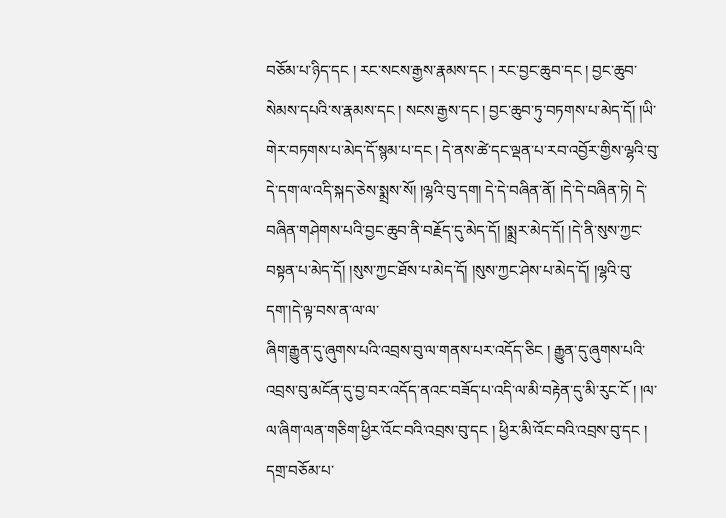བཅོམ་པ་ཉིད་དང ། རང་སངས་རྒྱས་རྣམས་དང ། རང་བྱང་ཆུབ་དང ། བྱང་ཆུབ་སེམས་དཔའི་ས་རྣམས་དང ། སངས་རྒྱས་དང ། བྱང་ཆུབ་ཏུ་བཏགས་པ་མེད་དོ། །ཡི་གེར་བཏགས་པ་མེད་དོ་སྙམ་པ་དང ། དེ་ནས་ཚེ་དང་ལྡན་པ་རབ་འབྱོར་གྱིས་ལྷའི་བུ་དེ་དག་ལ་འདི་སྐད་ཅེས་སྨྲས་སོ། །ལྷའི་བུ་དག། དེ་དེ་བཞིན་ནོ། །དེ་དེ་བཞིན་ཏེ། དེ་བཞིན་གཤེགས་པའི་བྱང་ཆུབ་ནི་བརྗོད་དུ་མེད་དོ། །སྨྲར་མེད་དོ། །དེ་ནི་སུས་ཀྱང་བསྟན་པ་མེད་དོ། །སུས་ཀྱང་ཐོས་པ་མེད་དོ། །སུས་ཀྱང་ཤེས་པ་མེད་དོ། །ལྷའི་བུ་དག་།དེ་ལྟ་བས་ན་ལ་ལ་
ཞིག་རྒྱུན་དུ་ཞུགས་པའི་འབྲས་བུ་ལ་གནས་པར་འདོད་ཅིང ། རྒྱུན་དུ་ཞུགས་པའི་འབྲས་བུ་མངོན་དུ་བྱ་བར་འདོད་ནའང་བཟོད་པ་འདི་ལ་མི་བརྟེན་དུ་མི་རུང་ངོ ། །ལ་ལ་ཞིག་ལན་གཅིག་ཕྱིར་འོང་བའི་འབྲས་བུ་དང ། ཕྱིར་མི་འོང་བའི་འབྲས་བུ་དང ། དགྲ་བཅོམ་པ་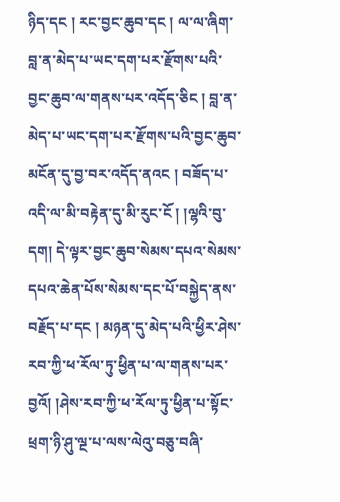ཉིད་དང ། རང་བྱང་ཆུབ་དང ། ལ་ལ་ཞིག་བླ་ན་མེད་པ་ཡང་དག་པར་རྫོགས་པའི་བྱང་ཆུབ་ལ་གནས་པར་འདོད་ཅིང ། བླ་ན་མེད་པ་ཡང་དག་པར་རྫོགས་པའི་བྱང་ཆུབ་མངོན་དུ་བྱ་བར་འདོད་ནའང ། བཟོད་པ་འདི་ལ་མི་བརྟེན་དུ་མི་རུང་ངོ ། །ལྷའི་བུ་དག། དེ་ལྟར་བྱང་ཆུབ་སེམས་དཔའ་སེམས་དཔའ་ཆེན་པོས་སེམས་དང་པོ་བསྐྱེད་ནས་བརྗོད་པ་དང ། མཉན་དུ་མེད་པའི་ཕྱིར་ཤེས་རབ་ཀྱི་ཕ་རོལ་ཏུ་ཕྱིན་པ་ལ་གནས་པར་བྱའོ། །ཤེས་རབ་ཀྱི་ཕ་རོལ་ཏུ་ཕྱིན་པ་སྟོང་ཕྲག་ཉི་ཤུ་ལྔ་པ་ལས་ལེའུ་བཅུ་བཞི་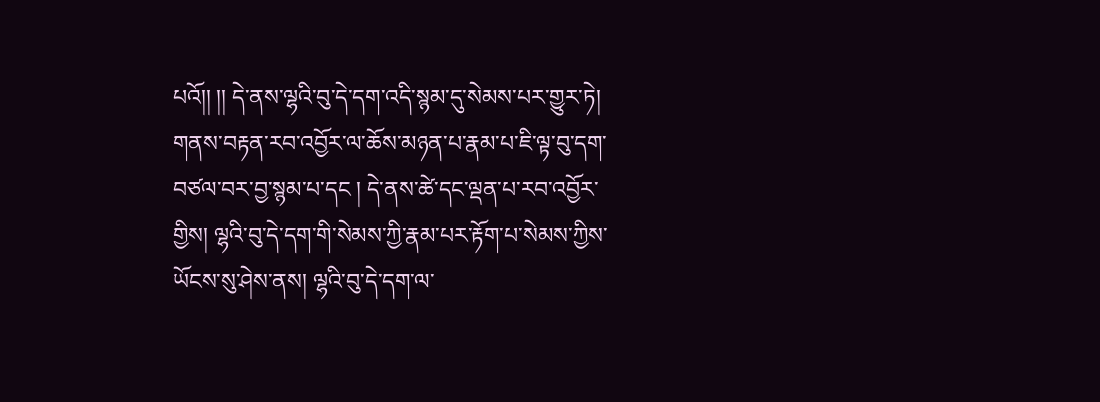པའོ།། །། དེ་ནས་ལྷའི་བུ་དེ་དག་འདི་སྙམ་དུ་སེམས་པར་གྱུར་ཏེ། གནས་བརྟན་རབ་འབྱོར་ལ་ཆོས་མཉན་པ་རྣམ་པ་ཇི་ལྟ་བུ་དག་བཙལ་བར་བྱ་སྙམ་པ་དང ། དེ་ནས་ཚེ་དང་ལྡན་པ་རབ་འབྱོར་གྱིས། ལྷའི་བུ་དེ་དག་གི་སེམས་ཀྱི་རྣམ་པར་རྟོག་པ་སེམས་ཀྱིས་ཡོངས་སུ་ཤེས་ནས། ལྷའི་བུ་དེ་དག་ལ་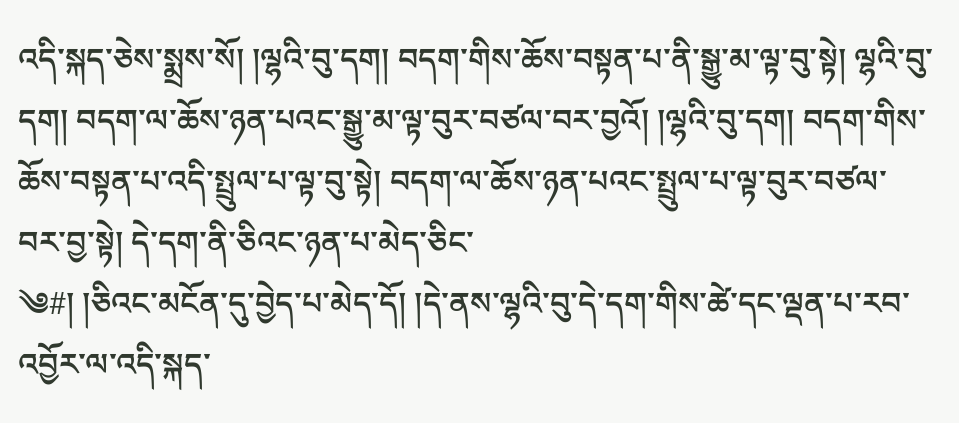འདི་སྐད་ཅེས་སྨྲས་སོ། །ལྷའི་བུ་དག། བདག་གིས་ཆོས་བསྟན་པ་ནི་སྒྱུ་མ་ལྟ་བུ་སྟེ། ལྷའི་བུ་དག། བདག་ལ་ཆོས་ཉན་པའང་སྒྱུ་མ་ལྟ་བུར་བཙལ་བར་བྱའོ། །ལྷའི་བུ་དག། བདག་གིས་ཆོས་བསྟན་པ་འདི་སྤྲུལ་པ་ལྟ་བུ་སྟེ། བདག་ལ་ཆོས་ཉན་པའང་སྤྲུལ་པ་ལྟ་བུར་བཙལ་བར་བྱ་སྟེ། དེ་དག་ནི་ཅིའང་ཉན་པ་མེད་ཅིང་
༄#། །ཅིའང་མངོན་དུ་བྱེད་པ་མེད་དོ། །དེ་ནས་ལྷའི་བུ་དེ་དག་གིས་ཚེ་དང་ལྡན་པ་རབ་འབྱོར་ལ་འདི་སྐད་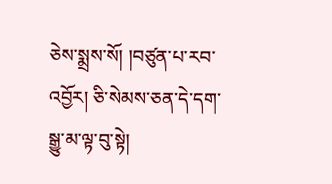ཅེས་སྨྲས་སོ། །བཙུན་པ་རབ་འབྱོར། ཅི་སེམས་ཅན་དེ་དག་སྒྱུ་མ་ལྟ་བུ་སྟེ།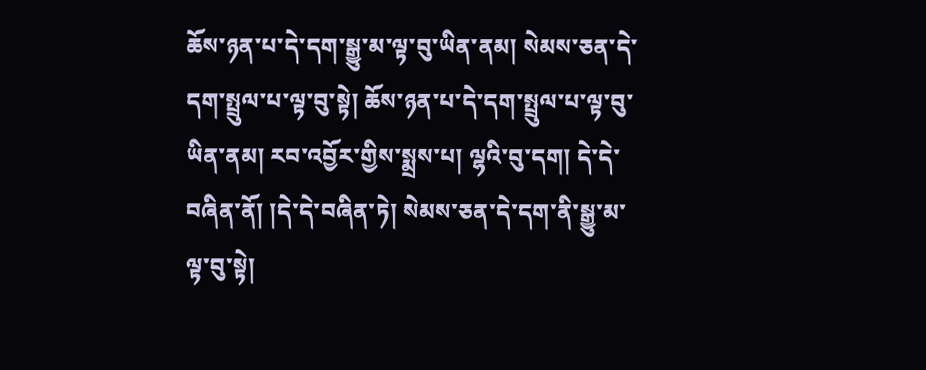ཆོས་ཉན་པ་དེ་དག་སྒྱུ་མ་ལྟ་བུ་ཡིན་ནམ། སེམས་ཅན་དེ་དག་སྤྲུལ་པ་ལྟ་བུ་སྟེ། ཆོས་ཉན་པ་དེ་དག་སྤྲུལ་པ་ལྟ་བུ་ཡིན་ནམ། རབ་འབྱོར་གྱིས་སྨྲས་པ། ལྷའི་བུ་དག། དེ་དེ་བཞིན་ནོ། །དེ་དེ་བཞིན་ཏེ། སེམས་ཅན་དེ་དག་ནི་སྒྱུ་མ་ལྟ་བུ་སྟེ།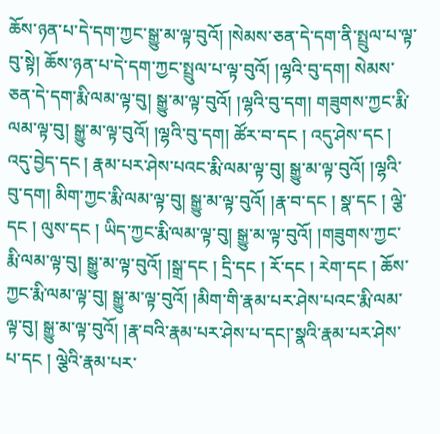ཆོས་ཉན་པ་དེ་དག་ཀྱང་སྒྱུ་མ་ལྟ་བུའོ། །སེམས་ཅན་དེ་དག་ནི་སྤྲུལ་པ་ལྟ་བུ་སྟེ། ཆོས་ཉན་པ་དེ་དག་ཀྱང་སྤྲུལ་པ་ལྟ་བུའོ། །ལྷའི་བུ་དག། སེམས་ཅན་དེ་དག་རྨི་ལམ་ལྟ་བུ། སྒྱུ་མ་ལྟ་བུའོ། །ལྷའི་བུ་དག། གཟུགས་ཀྱང་རྨི་ལམ་ལྟ་བུ། སྒྱུ་མ་ལྟ་བུའོ། །ལྷའི་བུ་དག། ཚོར་བ་དང ། འདུ་ཤེས་དང ། འདུ་བྱེད་དང ། རྣམ་པར་ཤེས་པའང་རྨི་ལམ་ལྟ་བུ། སྒྱུ་མ་ལྟ་བུའོ། །ལྷའི་བུ་དག། མིག་ཀྱང་རྨི་ལམ་ལྟ་བུ། སྒྱུ་མ་ལྟ་བུའོ། །རྣ་བ་དང ། སྣ་དང ། ལྕེ་དང ། ལུས་དང ། ཡིད་ཀྱང་རྨི་ལམ་ལྟ་བུ། སྒྱུ་མ་ལྟ་བུའོ། །གཟུགས་ཀྱང་རྨི་ལམ་ལྟ་བུ། སྒྱུ་མ་ལྟ་བུའོ། །སྒྲ་དང ། དྲི་དང ། རོ་དང ། རེག་དང ། ཆོས་ཀྱང་རྨི་ལམ་ལྟ་བུ། སྒྱུ་མ་ལྟ་བུའོ། །མིག་གི་རྣམ་པར་ཤེས་པའང་རྨི་ལམ་ལྟ་བུ། སྒྱུ་མ་ལྟ་བུའོ། །རྣ་བའི་རྣམ་པར་ཤེས་པ་དང།་སྣའི་རྣམ་པར་ཤེས་པ་དང ། ལྕེའི་རྣམ་པར་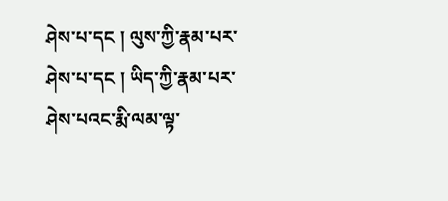ཤེས་པ་དང ། ལུས་ཀྱི་རྣམ་པར་ཤེས་པ་དང ། ཡིད་ཀྱི་རྣམ་པར་ཤེས་པའང་རྨི་ལམ་ལྟ་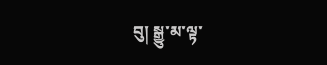བུ། སྒྱུ་མ་ལྟ་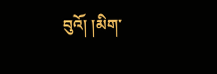བུའོ། །མིག་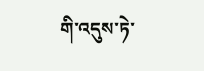གི་འདུས་ཏེ་